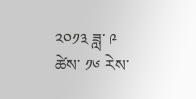༢༠༡༣ ཟླ་ ༩ ཚེས་ ༡༦ རེས་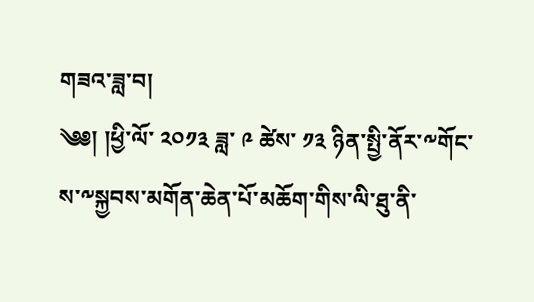གཟའ་ཟླ་བ།
༄༅། །ཕྱི་ལོ་ ༢༠༡༣ ཟླ་ ༩ ཚེས་ ༡༣ ཉིན་སྤྱི་ནོར་༸གོང་ས་༸སྐྱབས་མགོན་ཆེན་པོ་མཆོག་གིས་ལི་ཐུ་ནི་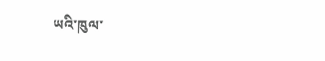ཡའི་ཁུལ་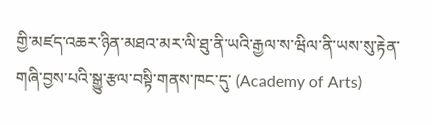གྱི་མཛད་འཆར་ཉིན་མཐའ་མར་ལི་ཐུ་ནི་ཡའི་རྒྱལ་ས་ཝིལ་ནི་ཡས་སུ་རྟེན་གཞི་བྱས་པའི་སྒྱུ་རྩལ་བསྟི་གནས་ཁང་དུ་ (Academy of Arts)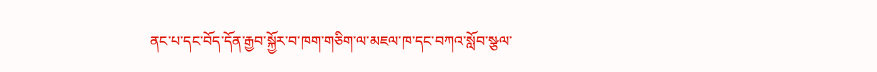ནང་པ་དང་བོད་དོན་རྒྱབ་སྐྱོར་བ་ཁག་གཅིག་ལ་མཇལ་ཁ་དང་བཀའ་སློབ་སྩལ་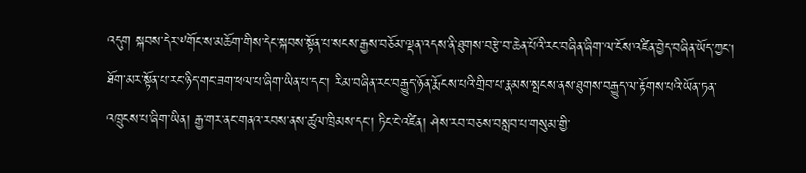འདུག སྐབས་དེར་༸གོང་ས་མཆོག་གིས་དེང་སྐབས་སྟོན་པ་སངས་རྒྱས་བཅོམ་ལྡན་འདས་ནི་ཐུགས་བརྩེ་བ་ཆེན་པོའི་རང་བཞིན་ཞིག་ལ་ངོས་འཛིན་བྱེད་བཞིན་ཡོད་ཀྱང། ཐོག་མར་སྟོན་པ་རང་ཉིད་གང་ཟག་ཕལ་པ་ཞིག་ཡིན་པ་དང་། རིམ་བཞིན་རང་བརྒྱུད་ཉོན་རྨོངས་པའི་གྲིབ་པ་རྣམས་སྤངས་ནས་ཐུགས་བརྒྱུད་ལ་རྟོགས་པའི་ཡོན་ཏན་འཁྲུངས་པ་ཞིག་ཡིན། རྒྱ་གར་ནང་གནའ་རབས་ནས་ཚུལ་ཁྲིམས་དང་། ཏིང་ངེ་འཛིན། ཤེས་རབ་བཅས་བསླབ་པ་གསུམ་གྱི་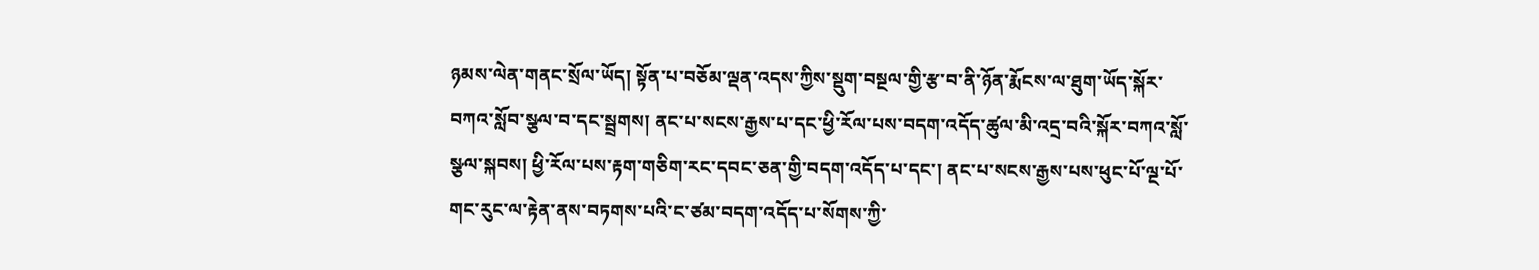ཉམས་ལེན་གནང་སྲོལ་ཡོད། སྟོན་པ་བཅོམ་ལྡན་འདས་ཀྱིས་སྡུག་བསྔལ་གྱི་རྩ་བ་ནི་ཉོན་རྨོངས་ལ་ཐུག་ཡོད་སྐོར་བཀའ་སློབ་སྩལ་བ་དང་སྦྲགས། ནང་པ་སངས་རྒྱས་པ་དང་ཕྱི་རོལ་པས་བདག་འདོད་ཚུལ་མི་འདྲ་བའི་སྐོར་བཀའ་སློ་སྩལ་སྐབས། ཕྱི་རོལ་པས་རྟག་གཅིག་རང་དབང་ཅན་གྱི་བདག་འདོད་པ་དང་། ནང་པ་སངས་རྒྱས་པས་ཕུང་པོ་ལྔ་པོ་གང་རུང་ལ་རྟེན་ནས་བཏགས་པའི་ང་ཙམ་བདག་འདོད་པ་སོགས་ཀྱི་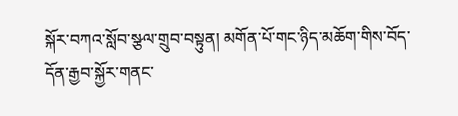སྐོར་བཀའ་སློབ་སྩལ་གྲུབ་བསྟུན། མགོན་པོ་གང་ཉིད་མཆོག་གིས་བོད་དོན་རྒྱབ་སྐྱོར་གནང་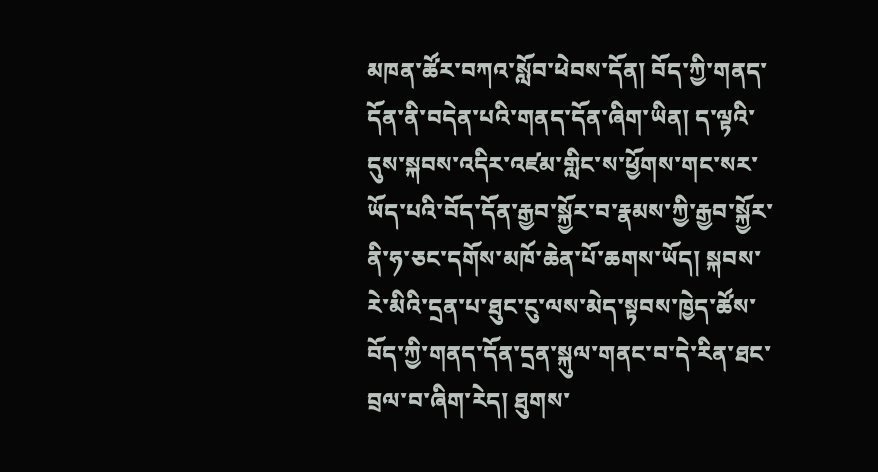མཁན་ཚོར་བཀའ་སློབ་ཕེབས་དོན། བོད་ཀྱི་གནད་དོན་ནི་བདེན་པའི་གནད་དོན་ཞིག་ཡིན། ད་ལྟའི་དུས་སྐབས་འདིར་འཛམ་གླིང་ས་ཕྱོགས་གང་སར་ཡོད་པའི་བོད་དོན་རྒྱབ་སྐྱོར་བ་རྣམས་ཀྱི་རྒྱབ་སྐྱོར་ནི་ཧ་ཅང་དགོས་མཁོ་ཆེན་པོ་ཆགས་ཡོད། སྐབས་རེ་མིའི་དྲན་པ་ཐུང་ངུ་ལས་མེད་སྟབས་ཁྱེད་ཚོས་བོད་ཀྱི་གནད་དོན་དྲན་སྐུལ་གནང་བ་དེ་རིན་ཐང་བྲལ་བ་ཞིག་རེད། ཐུགས་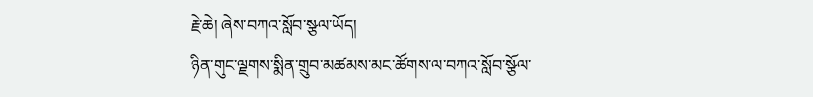རྗེ་ཆེ། ཞེས་བཀའ་སློབ་སྩལ་ཡོད།
ཉིན་གུང་ལྗགས་སྨིན་གྲུབ་མཚམས་མང་ཚོགས་ལ་བཀའ་སློབ་སྩོལ་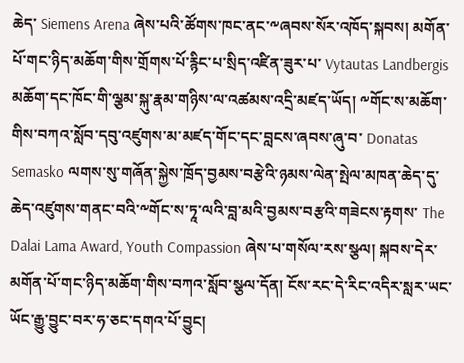ཆེད་ Siemens Arena ཞེས་པའི་ཚོགས་ཁང་ནང་༸ཞབས་སོར་འཁོད་སྐབས། མགོན་པོ་གང་ཉིད་མཆོག་གིས་གྲོགས་པོ་རྙིང་པ་སྲིད་འཛིན་ཟུར་པ་ Vytautas Landbergis མཆོག་དང་ཁོང་གི་ལྕམ་སྐུ་རྣམ་གཉིས་ལ་འཚམས་འདྲི་མཛད་ཡོད། ༸གོང་ས་མཆོག་གིས་བཀའ་སློབ་དབུ་འཛུགས་མ་མཛད་གོང་དང་བླངས་ཞབས་ཞུ་བ་ Donatas Semasko ལགས་སུ་གཞོན་སྐྱེས་ཁྲོད་བྱམས་བརྩེའི་ཉམས་ལེན་སྤེལ་མཁན་ཆེད་དུ་ཆེད་འཛུགས་གནང་བའི་༸གོང་ས་ཏཱ་ལའི་བླ་མའི་བྱམས་བརྩའི་གཟེངས་རྟགས་ The Dalai Lama Award, Youth Compassion ཞེས་པ་གསོལ་རས་སྩལ། སྐབས་དེར་མགོན་པོ་གང་ཉིད་མཆོག་གིས་བཀའ་སློབ་སྩལ་དོན། ངོས་རང་དེ་རིང་འདིར་སླར་ཡང་ཡོང་རྒྱུ་བྱུང་བར་ཧ་ཅང་དགའ་པོ་བྱུང།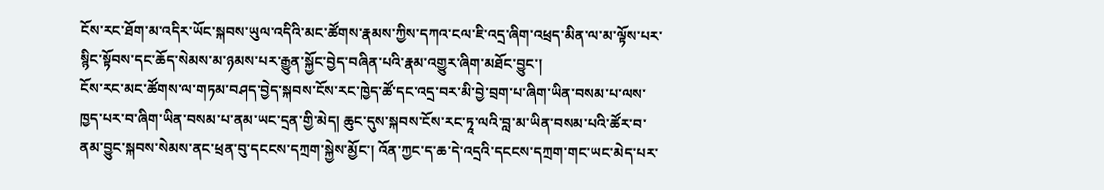ངོས་རང་ཐོག་མ་འདིར་ཡོང་སྐབས་ཡུལ་འདིའི་མང་ཚོགས་རྣམས་ཀྱིས་དཀའ་ངལ་ཇི་འདྲ་ཞིག་འཕྲད་མིན་ལ་མ་ལྟོས་པར་སྙིང་སྟོབས་དང་ཆོད་སེམས་མ་ཉམས་པར་རྒྱུན་སྐྱོང་བྱེད་བཞིན་པའི་རྣམ་འགྱུར་ཞིག་མཐོང་བྱུང་།
ངོས་རང་མང་ཚོགས་ལ་གཏམ་བཤད་བྱེད་སྐབས་ངོས་རང་ཁྱེད་ཚོ་དང་འདྲ་བར་མི་བྱེ་བྲག་པ་ཞིག་ཡིན་བསམ་པ་ལས་ཁྱད་པར་བ་ཞིག་ཡིན་བསམ་པ་ནམ་ཡང་དྲན་གྱི་མེད། ཆུང་དུས་སྐབས་ངོས་རང་ཏཱ་ལའི་བླ་མ་ཡིན་བསམ་པའི་ཚོར་བ་ནམ་བྱུང་སྐབས་སེམས་ནང་ཕྲན་བུ་དངངས་དཀྲག་སྐྱེས་མྱོང་། འོན་ཀྱང་ད་ཆ་དེ་འདྲའི་དངངས་དཀྲག་གང་ཡང་མེད་པར་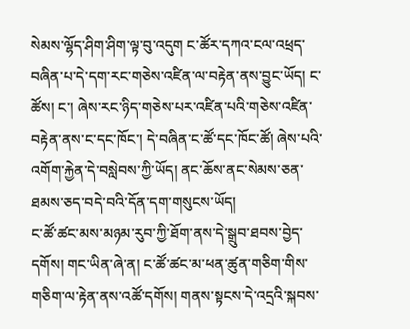སེམས་ལྷོད་ཤིག་ཤིག་ལྟ་བུ་འདུག ང་ཚོར་དཀའ་ངལ་འཕྲད་བཞིན་པ་དེ་དག་རང་གཅེས་འཛིན་ལ་བརྟེན་ནས་བྱུང་ཡོད། ང་ཚོས། ང་། ཞེས་རང་ཉིད་གཅེས་པར་འཛིན་པའི་གཅེས་འཛིན་བརྟེན་ནས་ང་དང་ཁོང་། དེ་བཞིན་ང་ཚོ་དང་ཁོང་ཚོ། ཞེས་པའི་འགོག་རྐྱེན་དེ་བསླེབས་ཀྱི་ཡོད། ནང་ཆོས་ནང་སེམས་ཅན་ཐམས་ཅད་བདེ་བའི་དོན་དག་གསུངས་ཡོད།
ང་ཚོ་ཚང་མས་མཉམ་རུབ་ཀྱི་ཐོག་ནས་དེ་སྒྲུབ་ཐབས་བྱེད་དགོས། གང་ཡིན་ཞེ་ན། ང་ཚོ་ཚང་མ་ཕན་ཚུན་གཅིག་གིས་གཅིག་ལ་རྟེན་ནས་འཚོ་དགོས། གནས་སྟངས་དེ་འདྲའི་སྐབས་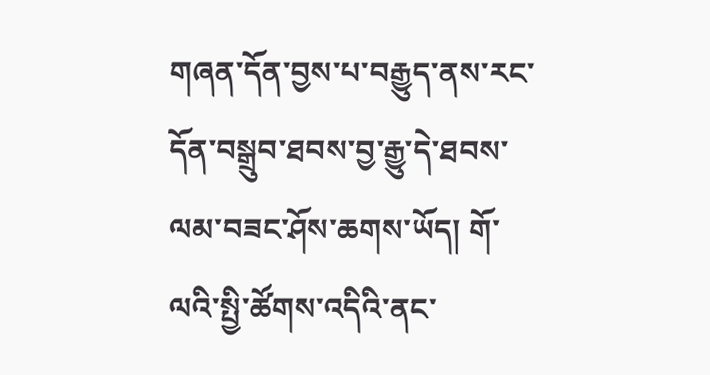གཞན་དོན་བྱས་པ་བརྒྱུད་ནས་རང་དོན་བསྒྲུབ་ཐབས་བྱ་རྒྱུ་དེ་ཐབས་ལམ་བཟང་ཤོས་ཆགས་ཡོད། གོ་ལའི་སྤྱི་ཚོགས་འདིའི་ནང་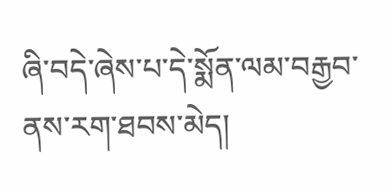ཞི་བདེ་ཞེས་པ་དེ་སྨོན་ལམ་བརྒྱབ་ནས་རག་ཐབས་མེད།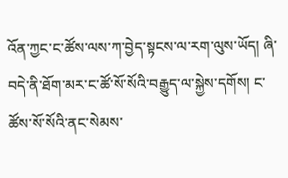འོན་ཀྱང་ང་ཚོས་ལས་ཀ་བྱེད་སྟངས་ལ་རག་ལུས་ཡོད། ཞི་བདེ་ནི་ཐོག་མར་ང་ཚོ་སོ་སོའི་བརྒྱུད་ལ་སྐྱེས་དགོས། ང་ཚོས་སོ་སོའི་ནང་སེམས་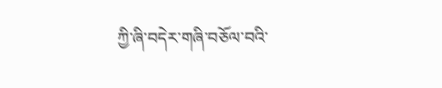ཀྱི་ཞི་བདེར་གཞི་བཅོལ་བའི་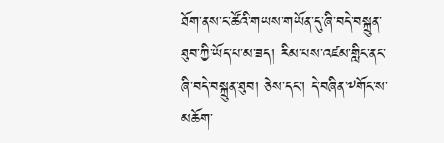ཐོག་ནས་ང་ཚོའི་གཡས་གཡོན་དུ་ཞི་བདེ་བསྐྲུན་ཐུབ་ཀྱི་ཡོད་པ་མ་ཟད། རིམ་པས་འཛམ་གླིང་ནང་ཞི་བདེ་བསྐྲུན་ཐུབ། ཅེས་དང་། དེ་བཞིན་༸གོང་ས་མཆོག་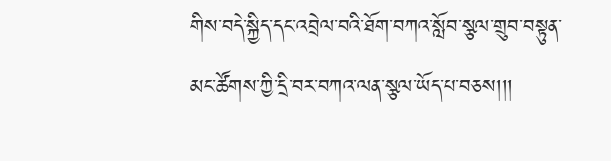གིས་བདེ་སྐྱིད་དང་འབྲེལ་བའི་ཐོག་བཀའ་སློབ་སྩལ་གྲུབ་བསྟུན་མང་ཚོགས་ཀྱི་དྲི་བར་བཀའ་ལན་སྩལ་ཡོད་པ་བཅས།།།